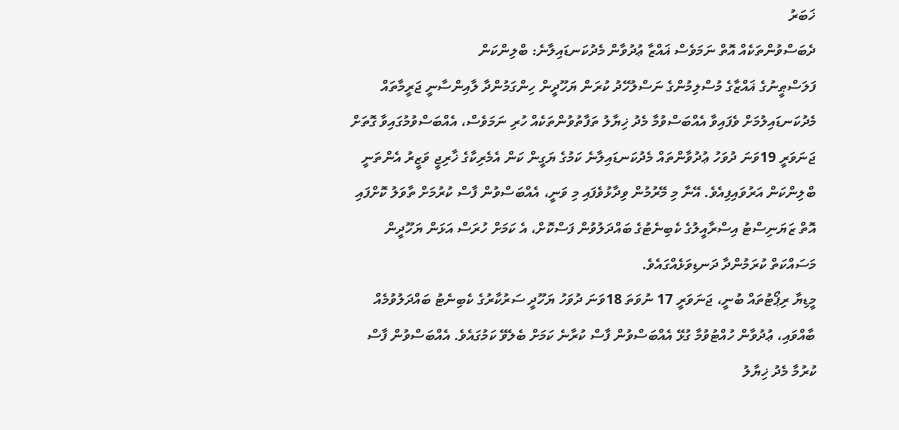ޚަބަރު
ދެބަސްވުންތަކެއް އޮތް ނަމަވެސް ޣައްޒާ ޢުދުވާން މެދުކަނޑައިލާނެ: ބްލިންކަން
ފަލަސްޠީނުގެ ޣައްޒާގެ މުސްލިމުންގެ ނަސްލުހޭދު ކުރަން ޔަހޫދީން ހިންގަމުންދާ ލާއިންސާނީ ޖަރީމާތައް މެދުކަނޑައިލުމަށް ވެފައިވާ އެއްބަސްވުމާ މެދު ޚިޔާލު ތަފާތުވުންތަކެއް ހުރި ނަމަވެސް، އެއްބަސްވުމުގައިވާ ގޮތަށް ޖަނަވަރީ 19ވަނަ ދުވަހު ޢުދުވާންތައް މެދުކަނޑައިލާނެ ކަމުގެ ޔަގީން ކަން އެމެރިކާގެ ޚާރިޖީ ވަޒީރު އެންތަނީ ބްލިންކަން އަރުވައިފިއެވެ. އޭނާ މި މޭރުމުން ވިދާޅުވެފައި މި ވަނީ، އެއްބަސްވުން ފާސް ކުރުމަށް ތާވަލު ކޮށްފައި އޮތް ޒަޔަނިސްޓު އިސްރާއީލުގެ ކެބިނެޓުގެ ބައްދަލުވުން ފަސްކޮށް، އެ ކަމަށް ހުރަސް އަޅަން ޔަހޫދީން މަސައްކަތް ކުރަމުންދާ ދަނޑިވަޅެއްގައެވެ.
މީޑިޔާ ރިޕޯޓުތައް ބުނީ، ޖަނަވަރީ 17 ނުވަތަ 18ވަނަ ދުވަހު ޔަހޫދީ ސަރުކާރުގެ ކެބިނެޓު ބައްދަލުވުމެއް ބާއްވައި، ޢުދުވާން ހުއްޓުވުމާ ގުޅޭ އެއްބަސްވުން ފާސް ކުރާނެ ކަމަށް ބެލެވޭ ކަމުގައެވެ. އެއްބަސްވުން ފާސް ކުރުމާ މެދު ޚިޔާލު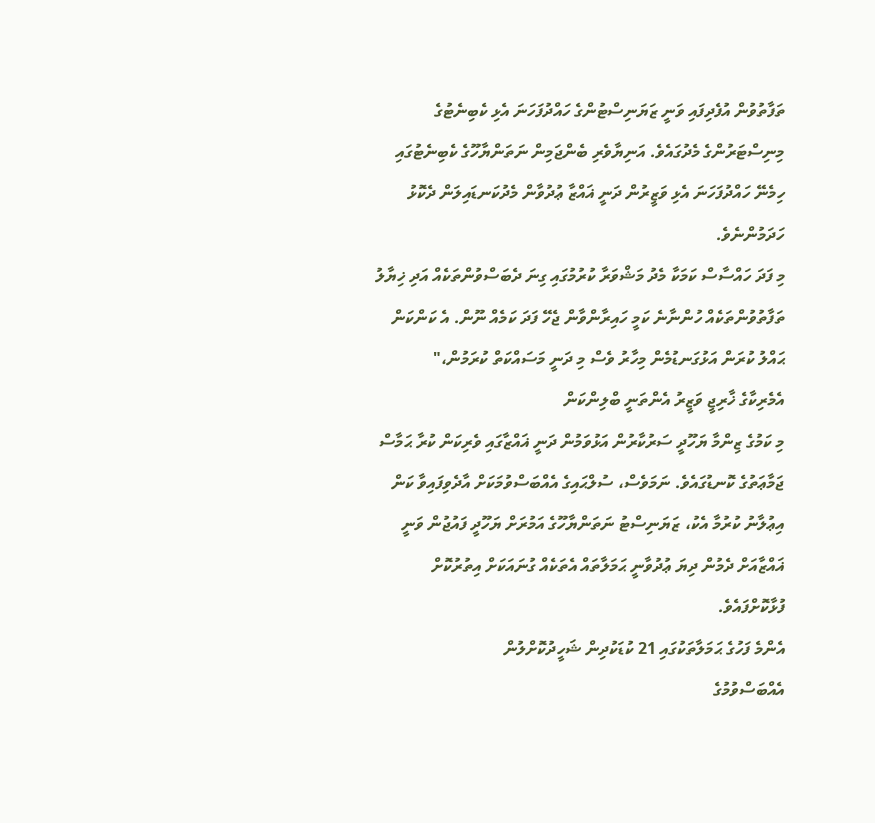ތަފާތުވުން އުފެދިފައި ވަނީ ޒަޔަނިސްޓުންގެ ހައްދުފަހަނަ އެޅި ކެބިނެޓުގެ މިނިސްޓަރުންގެ މެދުގައެވެ. އަނިޔާވެރި ބެންޖަމިން ނަތަންޔާހޫގެ ކެބިނެޓުގައި ހިމެނޭ ހައްދުފަހަނަ އެޅި ވަޒީރުން ދަނީ ޣައްޒާ ޢުދުވާން މެދުކަނޑައިލަން ދެކޮޅު ހަދަމުންނެވެ.
މި ފަދަ ހައްސާސް ކަމަކާ މެދު މަޝްވަރާ ކުރުމުގައި ގިނަ ދެބަސްވުންތަކެއް އަދި ޚިޔާލު ތަފާތުވުންތަކެއް ހުންނާނެ ކަމީ ހައިރާންވާން ޖެހޭ ފަދަ ކަމެއް ނޫން. އެ ކަންކަން ޙައްލު ކުރަން އަޅުގަނޑުމެން މިހާރު ވެސް މި ދަނީ މަސައްކަތް ކުރަމުން،"
އެމެރިކާގެ ޚާރިޖީ ވަޒީރު އެންތަނީ ބްލިންކަން
މި ކަމުގެ ޒިންމާ ޔަހޫދީ ސަރުކާރުން އަޅުވަމުން ދަނީ ޣައްޒާގައި ވެރިކަން ކުރާ ޙަމާސް ޖަމާޢަތުގެ ކޮނޑުގައެވެ. ނަމަވެސް، ސުލްޙައިގެ އެއްބަސްވުމަކަށް އާދެވިފައިވާ ކަން އިޢުލާނު ކުރުމާ އެކު، ޒަޔަނިސްޓު ނަތަންޔާހޫގެ އަމުރަށް ޔަހޫދީ ފައުޖުން ވަނީ ޣައްޒާއަށް ދެމުން ދިޔަ ޢުދުވާނީ ޙަމަލާތައް އެތަކެއް ގުނައަކަށް އިތުރުކޮށް ފުޅާކޮށްފައެވެ.
އެންމެ ފަހުގެ ޙަމަލާތަކުގައި 21 ކުޑަކުދިން ޝަހީދުކޮށްލުން
އެއްބަސްވުމުގެ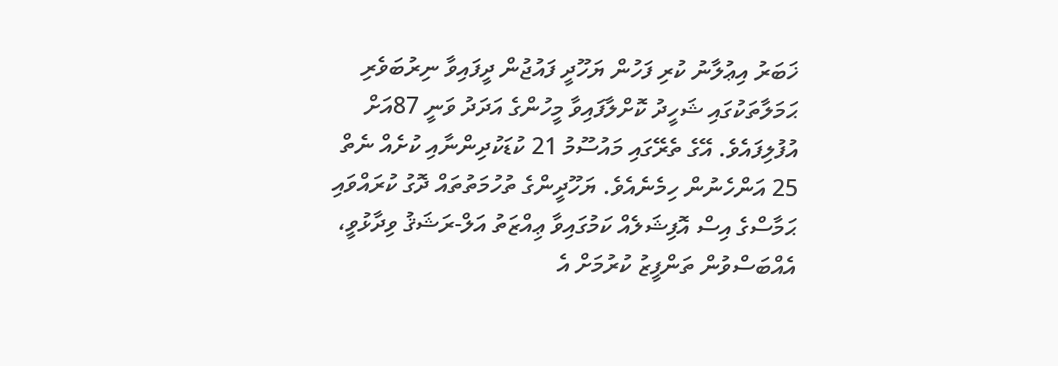ޚަބަރު އިޢުލާނު ކުރި ފަހުން ޔަހޫދީ ފައުޖުން ދީފައިވާ ނިރުބަވެރި ޙަމަލާތަކުގައި ޝަހީދު ކޮށްލާފައިވާ މީހުންގެ އަދަދު ވަނީ 87އަށް އުފުލިފައެވެ. އޭގެ ތެރޭގައި މައުސޫމު 21 ކުޑަކުދިންނާއި ކުށެއް ނެތް 25 އަންހެނުން ހިމެނެއެވެ. ޔަހޫދީންގެ ތުހުމަތުތައް ދޮގު ކުރައްވައި ޙަމާސްގެ އިސް އޮފިޝަލެއް ކަމުގައިވާ ޢިއްޒަތު އަލް-ރަޝަޤު ވިދާޅުވީ، އެއްބަސްވުން ތަންފީޒު ކުރުމަށް އެ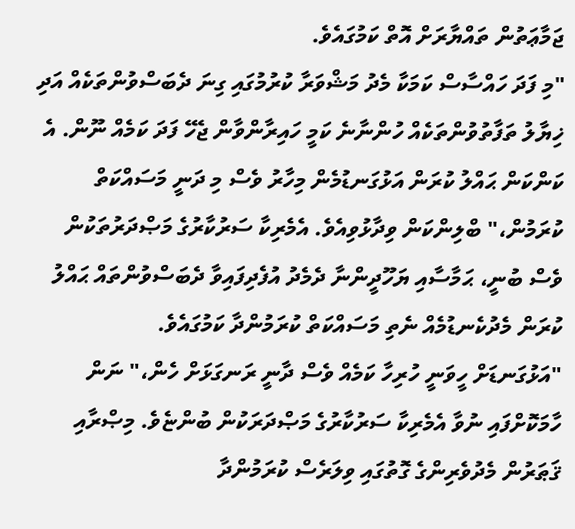ޖަމާޢަތުން ތައްޔާރަށް އޮތް ކަމުގައެވެ.
"މި ފަދަ ހައްސާސް ކަމަކާ މެދު މަޝްވަރާ ކުރުމުގައި ގިނަ ދެބަސްވުންތަކެއް އަދި ޚިޔާލު ތަފާތުވުންތަކެއް ހުންނާނެ ކަމީ ހައިރާންވާން ޖެހޭ ފަދަ ކަމެއް ނޫން. އެ ކަންކަން ޙައްލު ކުރަން އަޅުގަނޑުމެން މިހާރު ވެސް މި ދަނީ މަސައްކަތް ކުރަމުން،" ބްލިންކަން ވިދާޅުވިއެވެ. އެމެރިކާ ސަރުކާރުގެ މަޞްދަރުތަކުން ވެސް ބުނީ، ޙަމާސާއި ޔަހޫދީންނާ ދެމެދު އުފެދިފައިވާ ދެބަސްވުންތައް ޙައްލު ކުރަން މެދުކެނޑުމެއް ނެތި މަސައްކަތް ކުރަމުންދާ ކަމުގައެވެ.
"އަޅުގަނޑަށް ހީވަނީ ހުރިހާ ކަމެއް ވެސް ދާނީ ރަނގަޅަށް ހެން،" ނަން ހާމަކޮށްފައި ނުވާ އެމެރިކާ ސަރުކާރުގެ މަޞްދަރަކުން ބުންޏެވެ. މިޞްރާއި ޤަޠަރުން މެދުވެރިންގެ ގޮތުގައި ވިލަރެސް ކުރަމުންދާ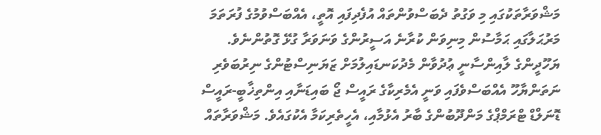މަޝްވަރާތަކުގައި މި ވަގުތު ދެބަސްވުންތައް އުފެދިފައި އޮތީ، އެއްބަސްވުމުގެ ފުރަތަމަ މަރުޙަލާގައި ޙަމާސުން މިނިވަން ކުރާނެ އަސީރުންގެ ވަނަވަރާ ގުޅޭ ގޮތުންނެވެ.
ޔަހޫދީންގެ ލާއިންސާނީ ޢުދުވާން މެދުކަނޑައިލުމަށް ޒަޔަނިސްޓުންގެ ނިރުބަވެރި ނަތަންޔާހޫ އެއްބަސްވެފައި ވަނީ އެމެރިކާގެ ރައީސް ޖޯ ބައިޑަނާއި އިންތިޚާބީ-ރައީސް ޑޮނަލްޑް ޓްރަމްޕްގެ މަންދޫބުންގެ ބާރު އެޅުމާއި، އެހީތެރިކަމާ އެކުގައެވެ. މަޝްވަރާތައް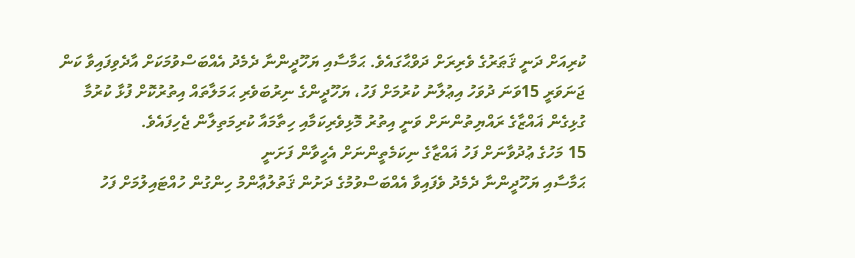ކުރިއަށް ދަނީ ޤަޠަރުގެ ވެރިރަށް ދަވްޙާގައެވެ. ޙަމާސާއި ޔަހޫދީންނާ ދެމެދު އެއްބަސްވުމަކަށް އާދެވިފައިވާ ކަން ޖަނަވަރީ 15ވަނަ ދުވަހު އިޢުލާނު ކުރުމަށް ފަހު، ޔަހޫދީންގެ ނިރުބަވެރި ޙަމަލާތައް އިތުރުކޮށް ފުޅާ ކުރުމާ ގުޅިގެން ޣައްޒާގެ ރައްޔިތުންނަށް ވަނީ އިތުރު މޮޅިވެރިކަމާއި ހިތާމައާ ކުރިމަތިލާން ޖެހިފައެވެ.
15 މަހުގެ ޢުދުވާނަށް ފަހު ޣައްޒާގެ ނިކަމެތީންނަށް އެހީވާން ފަށަނީ
ޙަމާސާއި ޔަހޫދީންނާ ދެމެދު ވެފައިވާ އެއްބަސްވުމުގެ ދަށުން ޤަތުލުޢާންމު ހިންގުން ހުއްޓައިލުމަށް ފަހު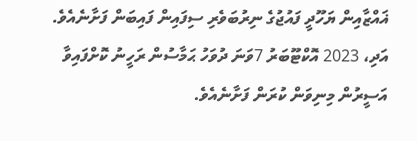ޣައްޒާއިން ޔަހޫދީ ފައުޖުގެ ނިރުބަވެރި ސިފައިން ފައިބަން ފަށާނެއެވެ. އަދި، 2023 އޮކްޓޫބަރު 7ވަނަ ދުވަހު ޙަމާސުން ރަހީނު ކޮށްފައިވާ އަސީރުން މިނިވަން ކުރަން ފަށާނެއެވެ.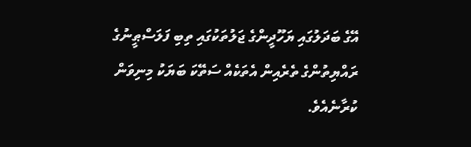އޭގެ ބަދަލުގައި ޔަހޫދީންގެ ޖަލުތަކުގައި ތިބި ފަލަސްޠީނުގެ ރައްޔިތުންގެ ތެރެއިން އެތަކެއް ސަތޭކަ ބަޔަކު މިނިވަން ކުރާނެއެވެ.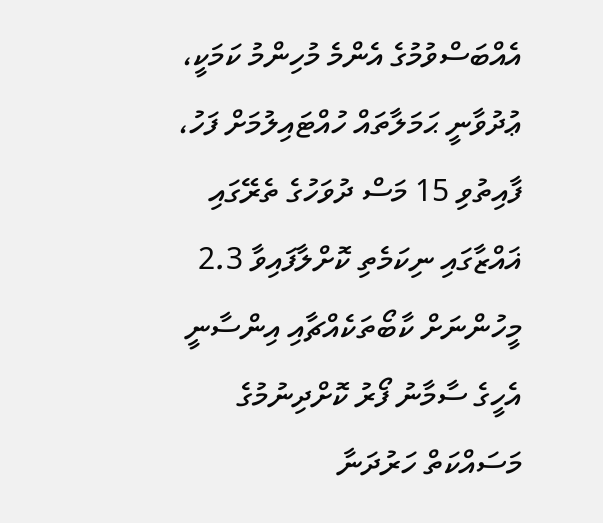އެއްބަސްވުމުގެ އެންމެ މުހިންމު ކަމަކީ، ޢުދުވާނީ ޙަމަލާތައް ހުއްޓައިލުމަށް ފަހު، ފާއިތުވި 15 މަސް ދުވަހުގެ ތެރޭގައި ޣައްޒާގައި ނިކަމެތި ކޮށްލާފައިވާ 2.3 މީހުންނަށް ކާބޯތަކެއްޗާއި އިންސާނީ އެހީގެ ސާމާނު ފޯރު ކޮށްދިނުމުގެ މަސައްކަތް ހަރުދަނާ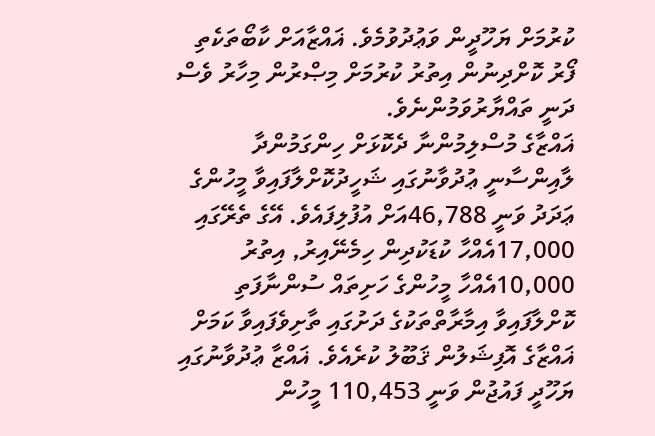ކުރުމަށް ޔަހޫދީން ވަޢުދުވުމެވެ. ޣައްޒާއަށް ކާބޯތަކެތި ފޯރު ކޮށްދިނުން އިތުރު ކުރުމަށް މިޞްރުން މިހާރު ވެސް ދަނީ ތައްޔާރުވަމުންނެވެ.
ޣައްޒާގެ މުސްލިމުންނާ ދެކޮޅަށް ހިންގަމުންދާ ލާއިންސާނީ ޢުދުވާނުގައި ޝަހީދުކޮށްލާފައިވާ މީހުންގެ ޢަދަދު ވަނީ 46,788އަށް އުފުލިފައެވެ. އޭގެ ތެރޭގައި 17,000އެއްހާ ކުޑަކުދިން ހިމެނޭއިރު, އިތުރު 10,000އެއްހާ މީހުންގެ ހަށިތައް ސުންނާފަތި ކޮށްލާފައިވާ އިމާރާތްތަކުގެ ދަށުގައި ތާށިވެފައިވާ ކަމަށް ޣައްޒާގެ އޮފިޝަލުން ޤަބޫލު ކުރެއެވެ. ޣައްޒާ ޢުދުވާނުގައި ޔަހޫދީ ފައުޖުން ވަނީ 110,453 މީހުން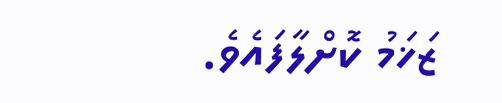ޒަޚަމު ކޮށްލާފައެވެ.